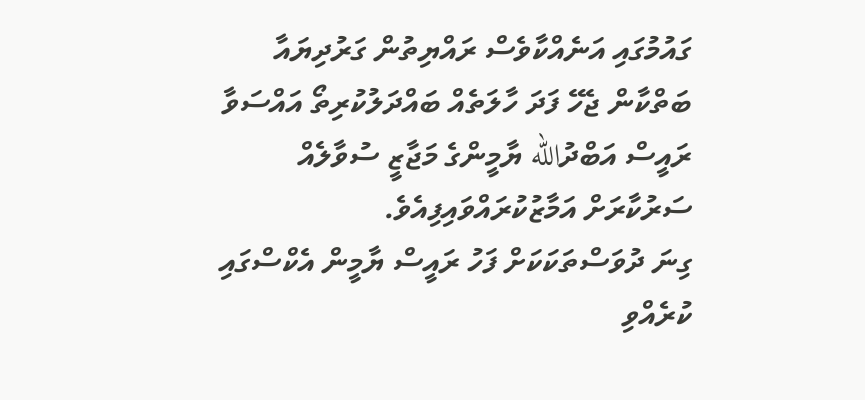ގައުމުގައި އަނެއްކާވެސް ރައްޔިތުން ގަރުދިޔައާ ބަތްކާން ޖެހޭ ފަދަ ހާލަތެއް ބައްދަލުކުރިތޯ އައްސަވާ ރައީސް އަބްދުالله ޔާމީންގެ މަޖާޒީ ސުވާލެއް ސަރުކާރަށް އަމާޒުކުރައްވައިފިއެވެ.
ގިނަ ދުވަސްތަކަކަށް ފަހު ރައީސް ޔާމީން އެކްސްގައި ކުރެއްވި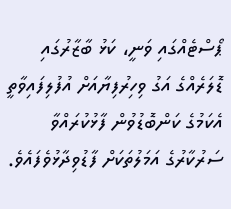ޕޯސްޓެއްގައި ވަނީ، ކަޅު ބާޒާރުގައި ޑޮލަރެއްގެ އަގު ވިހިރުފިޔާއަށް އުފުލިފައިވާތީ އެކަމުގެ ކަންބޮޑުވުން ފާޅުކުރައްވާ ސަރުކާރުގެ އަމަލުތަކަށް ފާޑުވިދާޅުވެފައެވެ.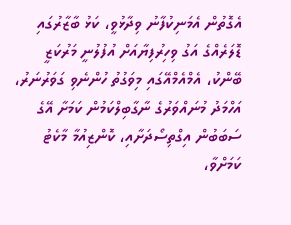އެގޮތުން އެމަނިކުފާނު ވިދާޅުވީ، ކަޅު ބާޒާރުގައި ޑޮލަރެއްގެ އަގު ވިހިރުފިޔާއަށް އުފުލުނީ މަރުކަޒީ ބޭންކު، އެމްއެމްއޭގައި މިވަގުތު ހުންނެވި ގަވަރުނަރު، އަހްމަދު މުނައްވަރުގެ ނާގާބިލްކަމުން ކަމަށާ އޭގެ ސަބަބުން އިގްތިސޯދަށާއި، ކޮންޒިއުމާ މާކެޓު ކަމަށްވާ،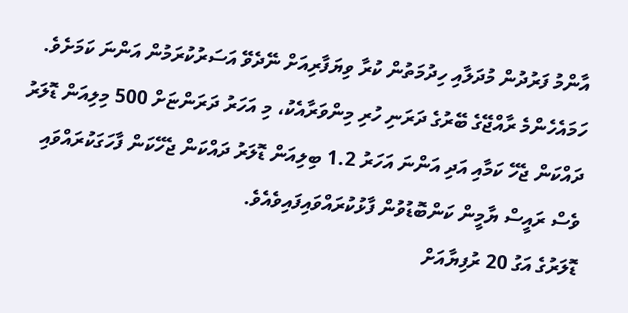އާންމު ފަރުދުން މުދަލާއި ހިދުމަތުން ކުރާ ވިޔަފާރިއަށް ނޭދެވޭ އަސަރުކުރަމުން އަންނަ ކަމަށެވެ.
ހަމައެހެންމެ ރާއްޖޭގެ ބޭރުގެ ދަރަނި ހުރި މިންވަރާއެކު، މި އަހަރު ދަރަންޏަށް 500 މިލިއަން ޑޮލަރު ދައްކަން ޖެހޭ ކަމާއި އަދި އަންނަ އަހަރު 1.2 ބިލިއަން ޑޮލަރު ދައްކަން ޖެހޭކަން ފާހަގަކުރައްވައި ވެސް ރައީސް ޔާމީން ކަންބޮޑުވުން ފާޅުކުރައްވައިފައިވެއެވެ.
ޑޮލަރުގެ އަގު 20 ރުފިޔާއަށް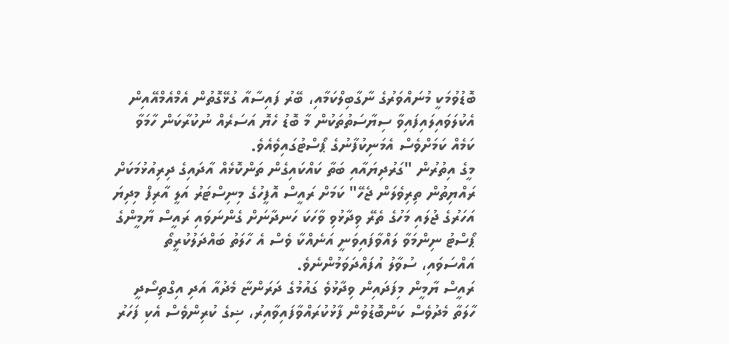ބޮޑުވުމަކީ މުނައްވަރުގެ ނާގާބިލްކަމާއި، ބޭރު ފައިސާއާ ގުޅޭގޮތުން އެމްއެމްއޭއިން އެކުލަވައިލައިފައިވާ ސިޔާސަތުތަކުން މާ ބޮޑު ހެޔޮ އަސަރެއް ނުކުރާކަން ހާމަވާ ކަމެއް ކަމަށްވެސް އެމަނިކުފާނުގެ ޕޯސްޓުގައިވެއެވެ.
މީގެ އިތުރުން "ގަރުދިޔައާއި ބަތާ ކައްކައިގެން ތަންކޮޅެއް އާދައިގެ ދިރިއުޅުމަކަށް ރައްޔިތުން ތިރިވެލަން ޖެހޭ" ކަމަށް ރައީސް އޮފީހުގެ މިނިސްޓަރު އަލީ އާރިފް މިދިޔަ އަހަރުގެ ޖުލައި މަހުގެ ތެރޭ ވިދާޅުވި ވާހަކަ ހަނދާނަށް ގެންނަވައި ރައީސް ޔާމީންގެ ޕޯސްޓު ނިންމަވާ ލައްވާފައިވަނީ އަނެއްކާ ވެސް އެ ހާލަތު ބައްދަލުކުރީތޯ އައްސަވައި، ސުވާލު އުފައްދަވަމުންނެވެ.
ރައީސް ޔާމީން މިފަދައިން ވިދާޅުވެ ގައުމުގެ ދަރަންޏާ މެދުއާ އަދި އިގްތިސޯދީ ހާލަތާ މެދުވެސް ކަންބޮޑުވުން ފާޅުކުރައްވާފައިވާއިރު، ޟިގެ ކުރިންވެސް އެކި ފަހަރު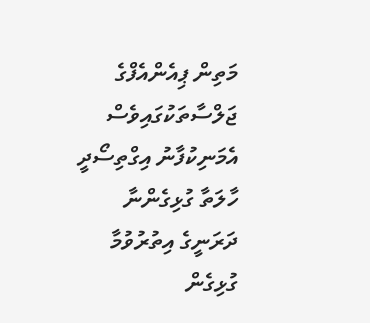މަތިން ޕިއެންއެފްގެ ޖަލްސާތަކުގައިވެސް އެމަނިކުފާނު އިގްތިސޯދީ ހާލަތާ ގުޅިގެންނާ ދަރަނީގެ އިތުރުވުމާ ގުޅިގެން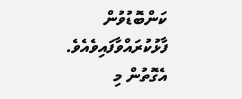ކަންބޮޑުވުން ފާޅުކުރައްވާފައިވެއެވެ.
އެގޮތުން މި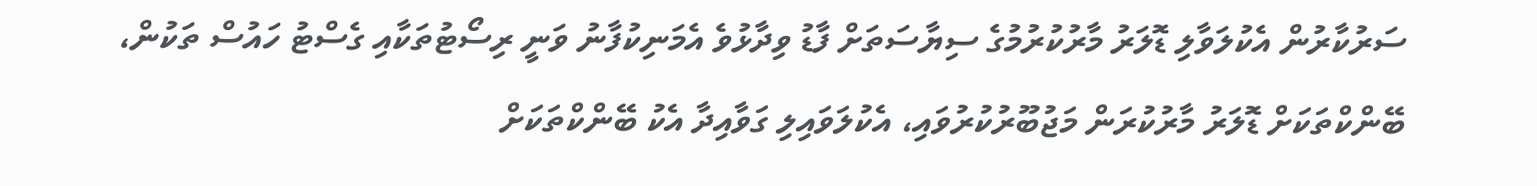ސަރުކާރުން އެކުލަވާލި ޑޮލަރު މާރުކުރުމުގެ ސިޔާސަތަށް ފާޑު ވިދާޅުވެ އެމަނިކުފާނު ވަނީ ރިސޯޓުތަކާއި ގެސްޓު ހައުސް ތަކުން، ބޭންކްތަކަށް ޑޮލަރު މާރުކުރަން މަޖުބޫރުކުރުވައި، އެކުލަވައިލި ގަވާއިދާ އެކު ބޭންކްތަކަށް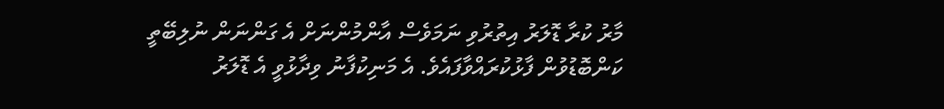މާރު ކުރާ ޑޮލަރު އިތުރުވި ނަމަވެސް އާންމުންނަށް އެ ގަންނަން ނުލިބޭތީ ކަންބޮޑުވުން ފާޅުކުރައްވާފައެވެ. އެ މަނިކުފާނު ވިދާޅުވީ އެ ޑޮލަރު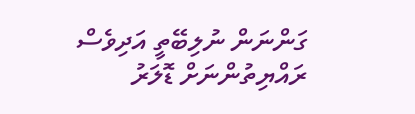ގަންނަން ނުލިބޭތީ އަދިވެސް ރައްޔިތުންނަށް ޑޮލަރު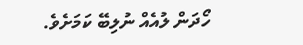ހޯދަން ލުއެއް ނުލިބޭ ކަމަށެވެ.